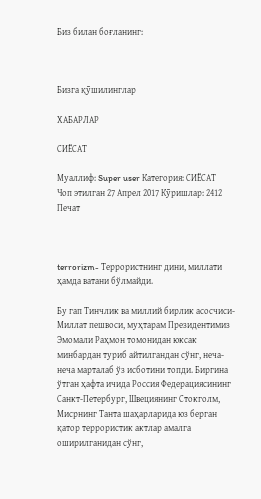Биз билан боғланинг:



Бизга қӯшилинглар

ХАБАРЛАР

СИЁСАТ

Муаллиф: Super user Категория: СИЁСАТ
Чоп этилган 27 Апрел 2017 Кӯришлар: 2412
Печат



terrorizm- Террористнинг дини, миллати ҳамда ватани бўлмайди.

Бу гап Тинчлик ва миллий бирлик асосчиси-Миллат пешвоси, муҳтарам Президентимиз Эмомали Раҳмон томонидан юксак минбардан туриб айтилгандан сўнг, неча-неча марталаб ўз исботини топди. Биргина ўтган ҳафта ичида Россия Федерациясининг Санкт-Петербург, Швециянинг Стокголм, Мисрнинг Танта шаҳарларида юз берган қатор террористик актлар амалга оширилганидан сўнг,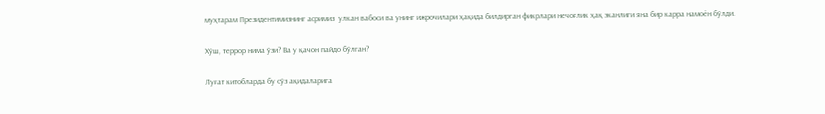муҳтарам Президентимизнинг асримиз  улкан вабоси ва унинг ижрочилари ҳақида билдирган фикрлари нечоғлик ҳақ эканлиги яна бир карра намоён бўлди.

Хўш, террор нима ўзи? Ва у қачон пайдо бўлган?

Луғат китобларда бу сўз ақидаларига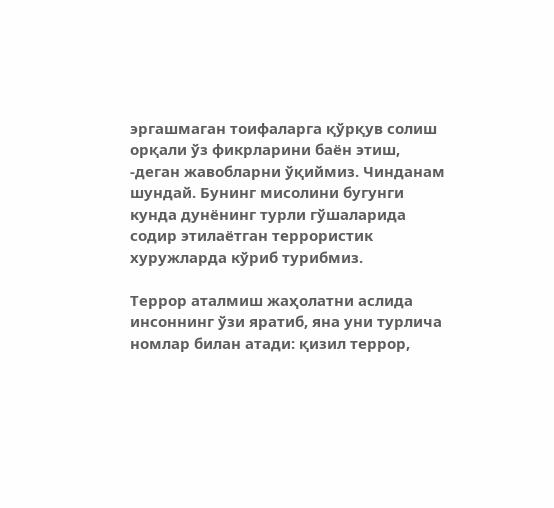эргашмаган тоифаларга қўрқув солиш орқали ўз фикрларини баён этиш, -деган жавобларни ўқиймиз. Чинданам шундай. Бунинг мисолини бугунги кунда дунёнинг турли гўшаларида содир этилаётган террористик хуружларда кўриб турибмиз.

Террор аталмиш жаҳолатни аслида инсоннинг ўзи яратиб, яна уни турлича номлар билан атади: қизил террор,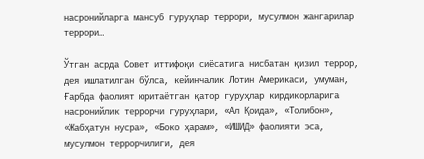насронийларга мансуб гуруҳлар террори, мусулмон жангарилар террори…

Ўтган асрда Совет иттифоқи сиёсатига нисбатан қизил террор, дея ишлатилган бўлса, кейинчалик Лотин Америкаси, умуман, Ғарбда фаолият юритаётган қатор гуруҳлар кирдикорларига насронийлик террорчи гуруҳлари, «Ал Қоида», «Толибон», «Жабҳатун нусра», «Боко ҳарам», «ИШИД» фаолияти эса, мусулмон террорчилиги, дея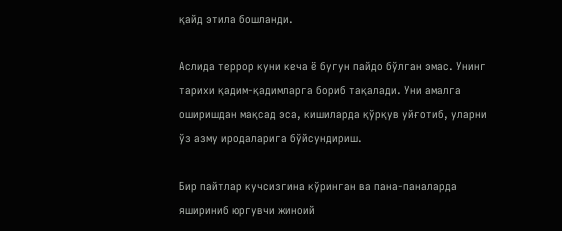қайд этила бошланди.

Аслида террор куни кеча ё бугун пайдо бўлган эмас. Унинг тарихи қадим-қадимларга бориб тақалади. Уни амалга оширишдан мақсад эса, кишиларда қўрқув уйғотиб, уларни ўз азму иродаларига бўйсундириш.

Бир пайтлар кучсизгина кўринган ва пана-паналарда яшириниб юргувчи жиноий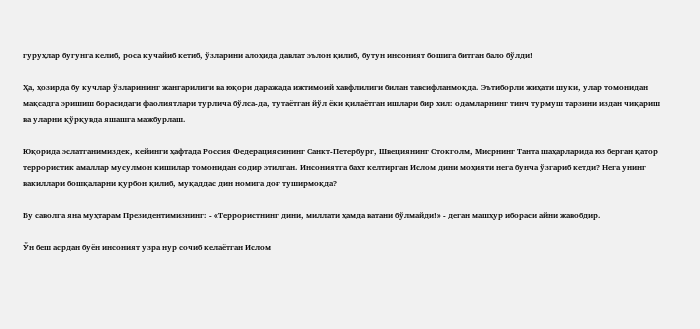гуруҳлар бугунга келиб, роса кучайиб кетиб, ўзларини алоҳида давлат эълон қилиб, бутун инсоният бошига битган бало бўлди!

Ҳа, ҳозирда бу кучлар ўзларининг жангарилиги ва юқори даражада ижтимоий хавфлилиги билан тавсифланмоқда. Эътиборли жиҳати шуки, улар томонидан мақсадга эришиш борасидаги фаолиятлари турлича бўлса-да, тутаётган йўл ёки қилаётган ишлари бир хил: одамларнинг тинч турмуш тарзини издан чиқариш ва уларни қўрқувда яшашга мажбурлаш.

Юқорида эслатганимиздек, кейинги ҳафтада Россия Федерациясининг Санкт-Петербург, Швециянинг Стокголм, Мисрнинг Танта шаҳарларида юз берган қатор террористик амаллар мусулмон кишилар томонидан содир этилган. Инсониятга бахт келтирган Ислом дини моҳияти нега бунча ўзгариб кетди? Нега унинг вакиллари бошқаларни қурбон қилиб, муқаддас дин номига доғ туширмоқда?

Бу саволга яна муҳтарам Президентимизнинг: - «Террористнинг дини, миллати ҳамда ватани бўлмайди!» - деган машҳур ибораси айни жавобдир.

Ўн беш асрдан буён инсоният узра нур сочиб келаётган Ислом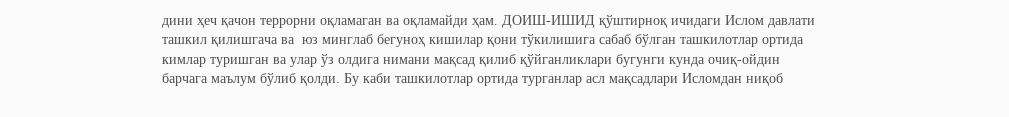дини ҳеч қачон террорни оқламаган ва оқламайди ҳам. ДОИШ-ИШИД қўштирноқ ичидаги Ислом давлати ташкил қилишгача ва  юз минглаб бегуноҳ кишилар қони тўкилишига сабаб бўлган ташкилотлар ортида кимлар туришган ва улар ўз олдига нимани мақсад қилиб қўйганликлари бугунги кунда очиқ-ойдин барчага маълум бўлиб қолди. Бу каби ташкилотлар ортида турганлар асл мақсадлари Исломдан ниқоб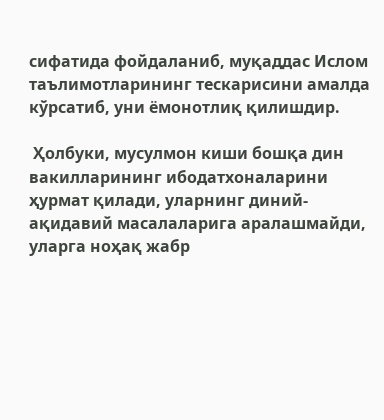сифатида фойдаланиб, муқаддас Ислом таълимотларининг тескарисини амалда кўрсатиб, уни ёмонотлиқ қилишдир.

 Ҳолбуки, мусулмон киши бошқа дин вакилларининг ибодатхоналарини ҳурмат қилади, уларнинг диний-ақидавий масалаларига аралашмайди, уларга ноҳақ жабр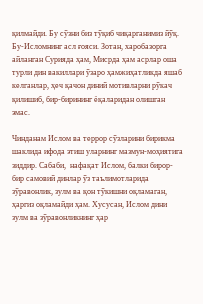қилмайди. Бу сўзни биз тўқиб чиқарганимиз йўқ. Бу-Исломнинг асл ғояси. Зотан, харобазорга айланган Сурияда ҳам, Мисрда ҳам асрлар оша турли дин вакиллари ўзаро ҳамжиҳатликда яшаб келганлар, ҳеч қачон диний мотивларни рўкач қилишиб, бир-бирининг ёқаларидан олишган эмас.

Чинданам Ислом ва террор сўзларини бирикма шаклида ифода этиш уларнинг мазмун-моҳиятига зиддир. Сабаби,  нафақат Ислом, балки бирор-бир самовий динлар ўз таълимотларида зўравонлик, зулм ва қон тўкишни оқламаган, ҳаргиз оқламайди ҳам. Хусусан, Ислом дини зулм ва зўравонликнинг ҳар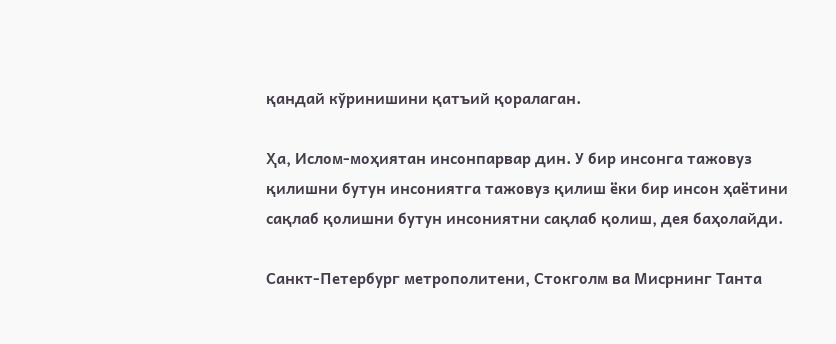қандай кўринишини қатъий қоралаган.

Ҳа, Ислом-моҳиятан инсонпарвар дин. У бир инсонга тажовуз қилишни бутун инсониятга тажовуз қилиш ёки бир инсон ҳаётини сақлаб қолишни бутун инсониятни сақлаб қолиш, дея баҳолайди.

Санкт-Петербург метрополитени, Стокголм ва Мисрнинг Танта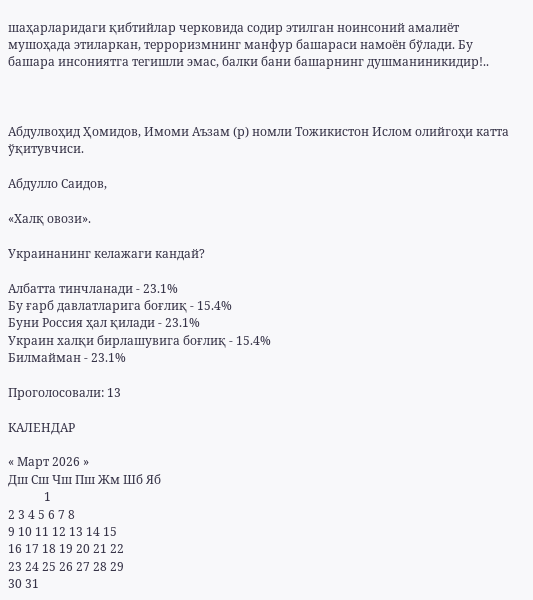шаҳарларидаги қибтийлар черковида содир этилган ноинсоний амалиёт мушоҳада этиларкан, терроризмнинг манфур башараси намоён бўлади. Бу  башара инсониятга тегишли эмас, балки бани башарнинг душманиникидир!..



Абдулвоҳид Ҳомидов, Имоми Аъзам (р) номли Тожикистон Ислом олийгоҳи катта ўқитувчиси.

Абдулло Саидов,

«Халқ овози».

Украинанинг келажаги кандай?

Албатта тинчланади - 23.1%
Бу ғарб давлатларига боғлиқ - 15.4%
Буни Россия ҳал қилади - 23.1%
Украин халқи бирлашувига боғлиқ - 15.4%
Билмайман - 23.1%

Проголосовали: 13

КАЛЕНДАР

« Март 2026 »
Дш Сш Чш Пш Жм Шб Яб
            1
2 3 4 5 6 7 8
9 10 11 12 13 14 15
16 17 18 19 20 21 22
23 24 25 26 27 28 29
30 31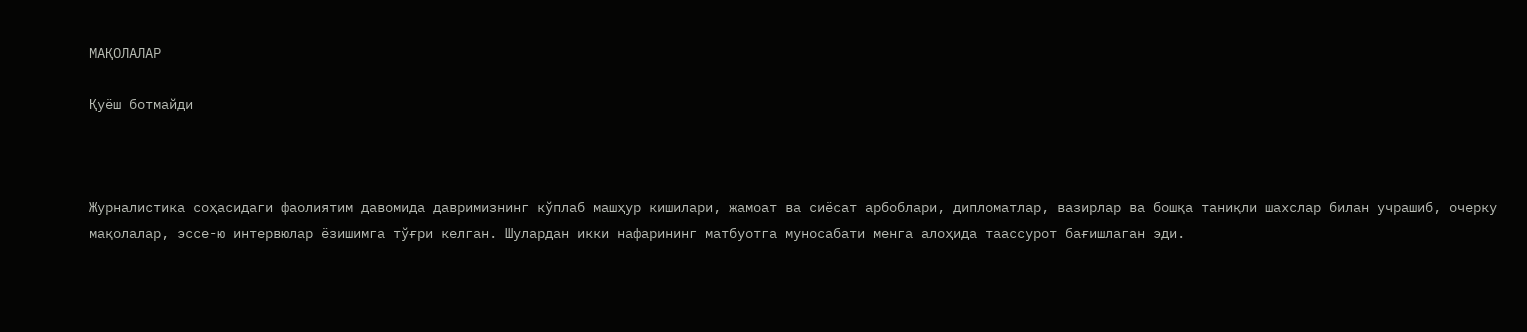МАҚОЛАЛАР

Қуёш ботмайди



Журналистика соҳасидаги фаолиятим давомида давримизнинг кўплаб машҳур кишилари, жамоат ва сиёсат арбоблари, дипломатлар, вазирлар ва бошқа таниқли шахслар билан учрашиб, очерку мақолалар, эссе-ю интервюлар ёзишимга тўғри келган. Шулардан икки нафарининг матбуотга муносабати менга алоҳида таассурот бағишлаган эди.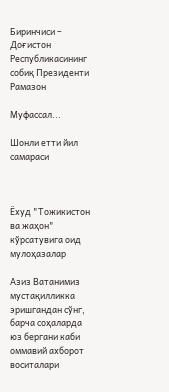Биринчиси – Доғистон Республикасининг собиқ Президенти Рамазон

Муфассал...

Шонли етти йил самараси



Ёхуд "Тожикистон ва жаҳон" кўрсатувига оид мулоҳазалар

Азиз Ватанимиз мустақилликка эришгандан сўнг, барча соҳаларда юз бергани каби оммавий ахборот воситалари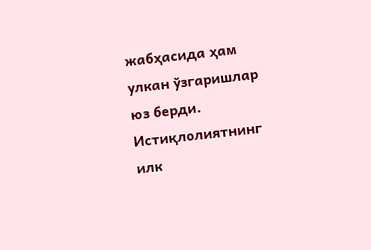жабҳасида ҳам улкан ўзгаришлар юз берди. Истиқлолиятнинг илк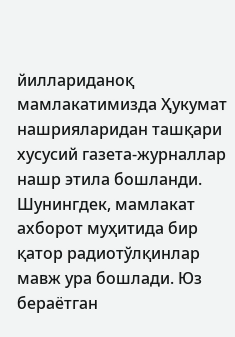йиллариданоқ мамлакатимизда Ҳукумат нашрияларидан ташқари хусусий газета-журналлар нашр этила бошланди. Шунингдек, мамлакат ахборот муҳитида бир қатор радиотўлқинлар мавж ура бошлади. Юз бераётган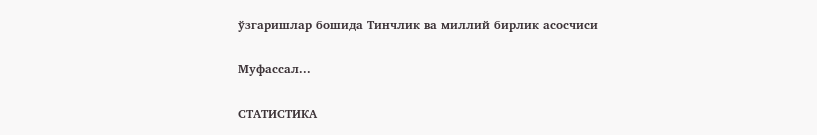ўзгаришлар бошида Тинчлик ва миллий бирлик асосчиси

Муфассал...

СТАТИСТИКА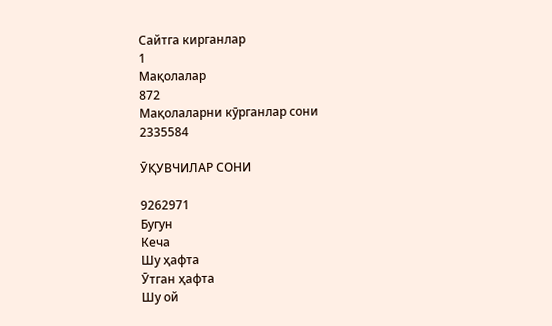Сайтга кирганлар
1
Мақолалар
872
Мақолаларни кӯрганлар сони
2335584

ӮҚУВЧИЛАР СОНИ

9262971
Бугун
Кеча
Шу ҳафта
Ӯтган ҳафта
Шу ой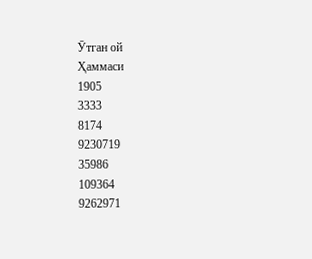Ӯтган ой
Ҳаммаси
1905
3333
8174
9230719
35986
109364
9262971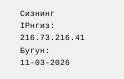Сизнинг IPнгиз: 216.73.216.41
Бугун: 11-03-2026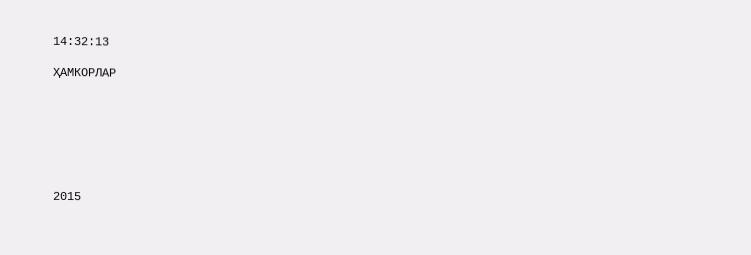14:32:13

ҲАМКОРЛАР







2015